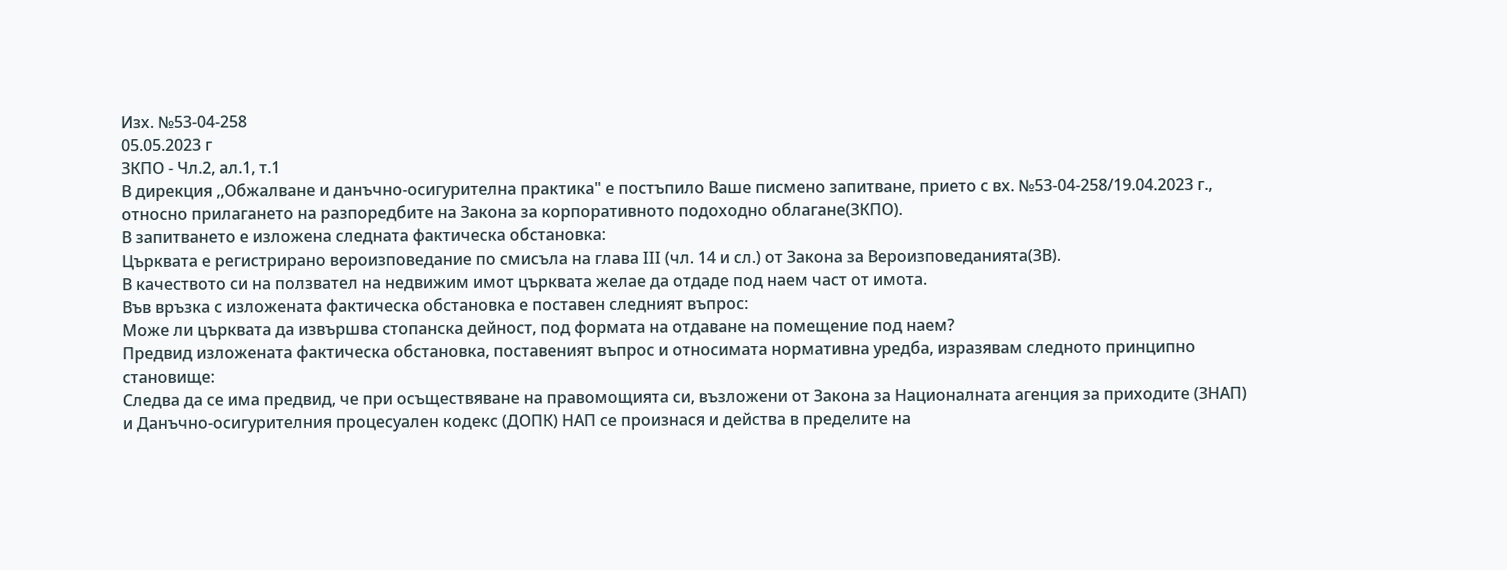Изх. №53-04-258
05.05.2023 г
ЗКПО - Чл.2, ал.1, т.1
В дирекция ,,Обжалване и данъчно-осигурителна практика" е постъпило Ваше писмено запитване, прието с вх. №53-04-258/19.04.2023 г., относно прилагането на разпоредбите на Закона за корпоративното подоходно облагане(ЗКПО).
В запитването е изложена следната фактическа обстановка:
Църквата е регистрирано вероизповедание по смисъла на глава III (чл. 14 и сл.) от Закона за Вероизповеданията(ЗВ).
В качеството си на ползвател на недвижим имот църквата желае да отдаде под наем част от имота.
Във връзка с изложената фактическа обстановка е поставен следният въпрос:
Може ли църквата да извършва стопанска дейност, под формата на отдаване на помещение под наем?
Предвид изложената фактическа обстановка, поставеният въпрос и относимата нормативна уредба, изразявам следното принципно становище:
Следва да се има предвид, че при осъществяване на правомощията си, възложени от Закона за Националната агенция за приходите (ЗНАП) и Данъчно-осигурителния процесуален кодекс (ДОПК) НАП се произнася и действа в пределите на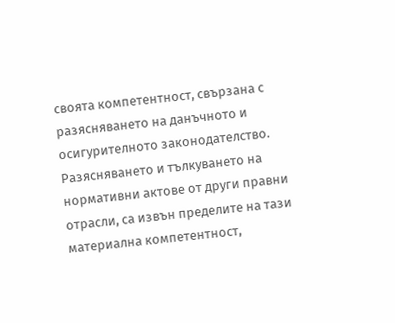своята компетентност, свързана с разясняването на данъчното и осигурителното законодателство. Разясняването и тълкуването на нормативни актове от други правни отрасли, са извън пределите на тази материална компетентност,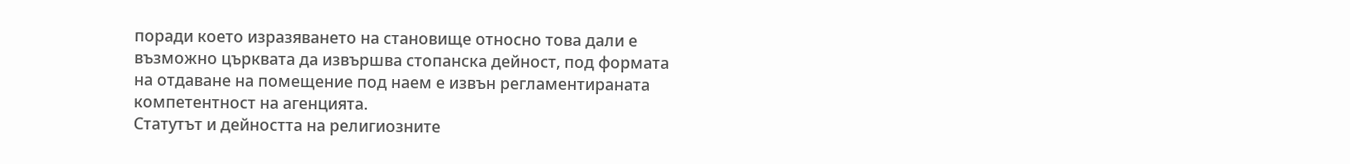поради което изразяването на становище относно това дали е възможно църквата да извършва стопанска дейност, под формата на отдаване на помещение под наем е извън регламентираната компетентност на агенцията.
Статутът и дейността на религиозните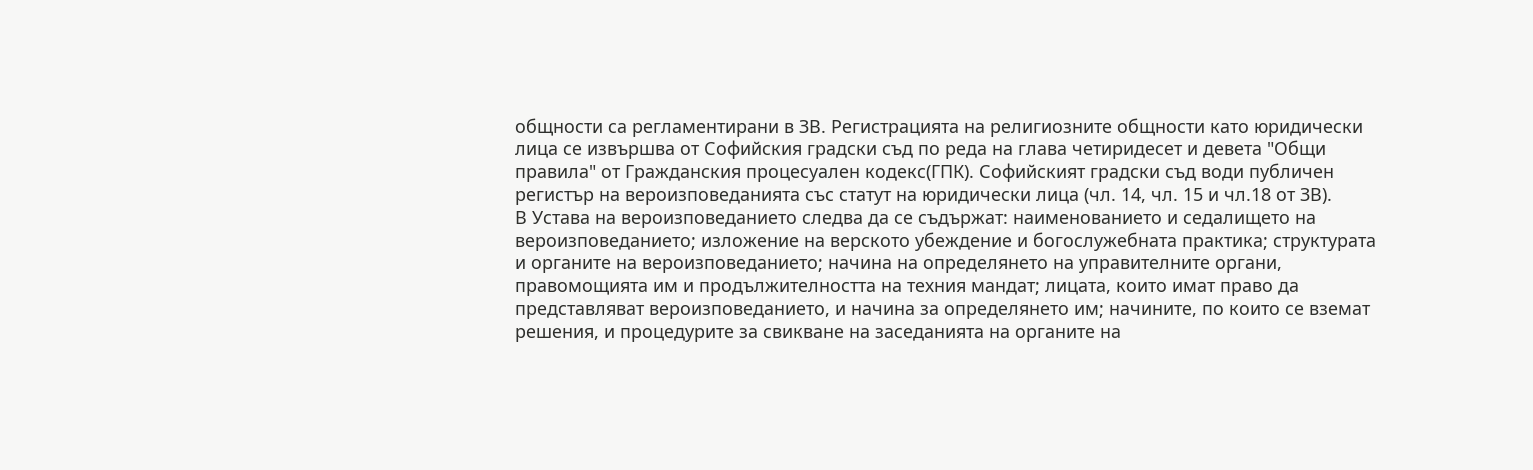общности са регламентирани в ЗВ. Регистрацията на религиозните общности като юридически лица се извършва от Софийския градски съд по реда на глава четиридесет и девета "Общи правила" от Гражданския процесуален кодекс(ГПК). Софийският градски съд води публичен регистър на вероизповеданията със статут на юридически лица (чл. 14, чл. 15 и чл.18 от ЗВ).
В Устава на вероизповеданието следва да се съдържат: наименованието и седалището на вероизповеданието; изложение на верското убеждение и богослужебната практика; структурата и органите на вероизповеданието; начина на определянето на управителните органи, правомощията им и продължителността на техния мандат; лицата, които имат право да представляват вероизповеданието, и начина за определянето им; начините, по които се вземат решения, и процедурите за свикване на заседанията на органите на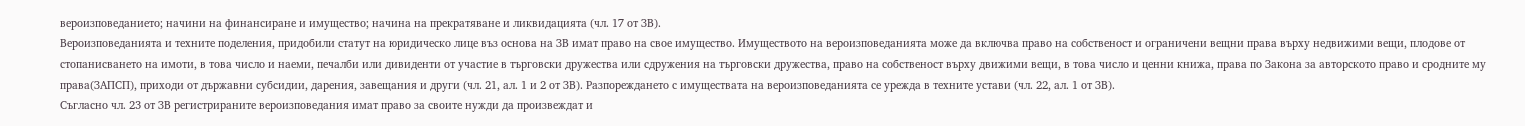вероизповеданието; начини на финансиране и имущество; начина на прекратяване и ликвидацията (чл. 17 от ЗВ).
Вероизповеданията и техните поделения, придобили статут на юридическо лице въз основа на ЗВ имат право на свое имущество. Имуществото на вероизповеданията може да включва право на собственост и ограничени вещни права върху недвижими вещи, плодове от стопанисването на имоти, в това число и наеми, печалби или дивиденти от участие в търговски дружества или сдружения на търговски дружества, право на собственост върху движими вещи, в това число и ценни книжа, права по Закона за авторското право и сродните му права(ЗАПСП), приходи от държавни субсидии, дарения, завещания и други (чл. 21, ал. 1 и 2 от ЗВ). Разпореждането с имуществата на вероизповеданията се урежда в техните устави (чл. 22, ал. 1 от ЗВ).
Съгласно чл. 23 от ЗВ регистрираните вероизповедания имат право за своите нужди да произвеждат и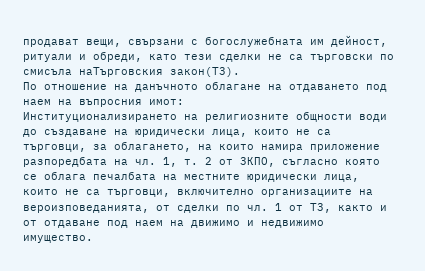продават вещи, свързани с богослужебната им дейност, ритуали и обреди, като тези сделки не са търговски по смисъла наТърговския закон(ТЗ).
По отношение на данъчното облагане на отдаването под наем на въпросния имот:
Институционализирането на религиозните общности води до създаване на юридически лица, които не са търговци, за облагането, на които намира приложение разпоредбата на чл. 1, т. 2 от ЗКПО, съгласно която се облага печалбата на местните юридически лица, които не са търговци, включително организациите на вероизповеданията, от сделки по чл. 1 от ТЗ, както и от отдаване под наем на движимо и недвижимо имущество.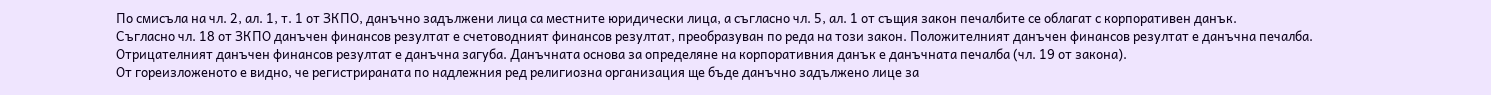По смисъла на чл. 2, ал. 1, т. 1 от ЗКПО, данъчно задължени лица са местните юридически лица, а съгласно чл. 5, ал. 1 от същия закон печалбите се облагат с корпоративен данък.
Съгласно чл. 18 от ЗКПО данъчен финансов резултат е счетоводният финансов резултат, преобразуван по реда на този закон. Положителният данъчен финансов резултат е данъчна печалба. Отрицателният данъчен финансов резултат е данъчна загуба. Данъчната основа за определяне на корпоративния данък е данъчната печалба (чл. 19 от закона).
От гореизложеното е видно, че регистрираната по надлежния ред религиозна организация ще бъде данъчно задължено лице за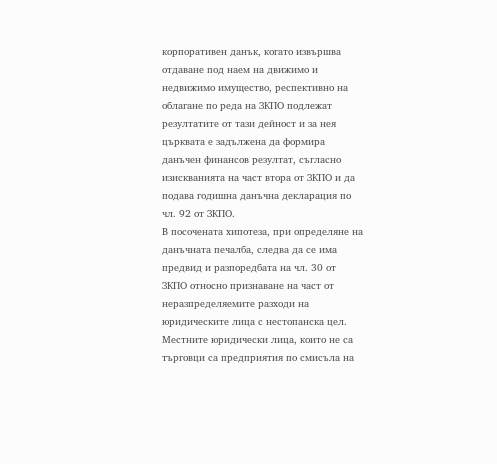корпоративен данък, когато извършва отдаване под наем на движимо и недвижимо имущество, респективно на облагане по реда на ЗКПО подлежат резултатите от тази дейност и за нея църквата е задължена да формира данъчен финансов резултат, съгласно изискванията на част втора от ЗКПО и да подава годишна данъчна декларация по чл. 92 от ЗКПО.
В посочената хипотеза, при определяне на данъчната печалба, следва да се има предвид и разпоредбата на чл. 30 от ЗКПО относно признаване на част от неразпределяемите разходи на юридическите лица с нестопанска цел.
Местните юридически лица, които не са търговци са предприятия по смисъла на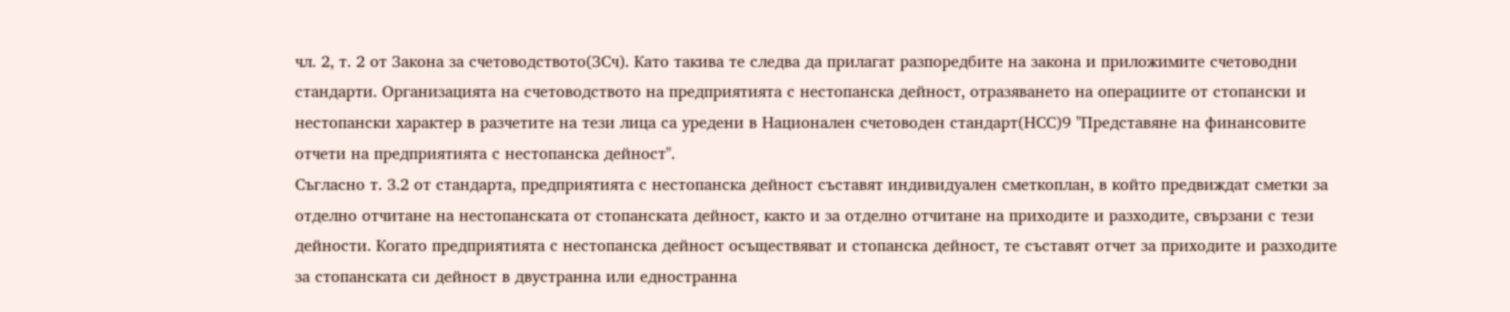чл. 2, т. 2 от Закона за счетоводството(ЗСч). Като такива те следва да прилагат разпоредбите на закона и приложимите счетоводни стандарти. Организацията на счетоводството на предприятията с нестопанска дейност, отразяването на операциите от стопански и нестопански характер в разчетите на тези лица са уредени в Национален счетоводен стандарт(НСС)9 "Представяне на финансовите отчети на предприятията с нестопанска дейност".
Съгласно т. 3.2 от стандарта, предприятията с нестопанска дейност съставят индивидуален сметкоплан, в който предвиждат сметки за отделно отчитане на нестопанската от стопанската дейност, както и за отделно отчитане на приходите и разходите, свързани с тези дейности. Когато предприятията с нестопанска дейност осъществяват и стопанска дейност, те съставят отчет за приходите и разходите за стопанската си дейност в двустранна или едностранна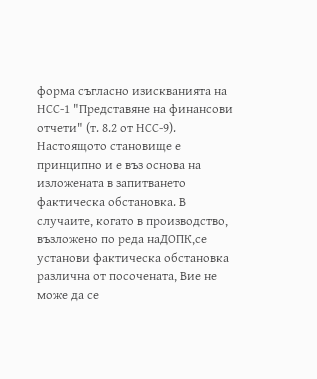форма съгласно изискванията на НСС-1 "Представяне на финансови отчети" (т. 8.2 от НСС-9).
Настоящото становище е принципно и е въз основа на изложената в запитването фактическа обстановка. В случаите, когато в производство, възложено по реда наДОПК,се установи фактическа обстановка различна от посочената, Вие не може да се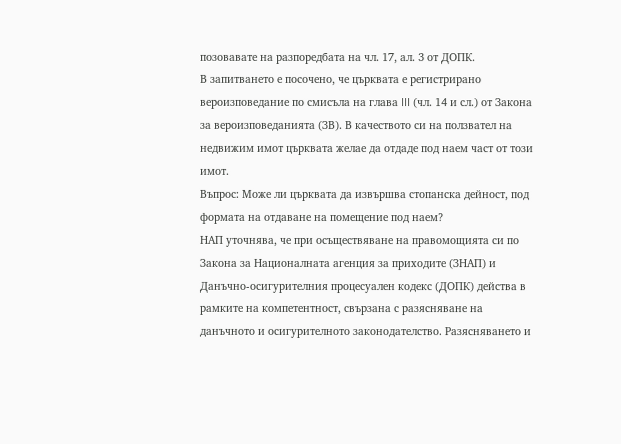позовавате на разпоредбата на чл. 17, ал. 3 от ДОПК.
В запитването е посочено, че църквата е регистрирано вероизповедание по смисъла на глава III (чл. 14 и сл.) от Закона за вероизповеданията (ЗВ). В качеството си на ползвател на недвижим имот църквата желае да отдаде под наем част от този имот.
Въпрос: Може ли църквата да извършва стопанска дейност, под формата на отдаване на помещение под наем?
НАП уточнява, че при осъществяване на правомощията си по Закона за Националната агенция за приходите (ЗНАП) и Данъчно-осигурителния процесуален кодекс (ДОПК) действа в рамките на компетентност, свързана с разясняване на данъчното и осигурителното законодателство. Разясняването и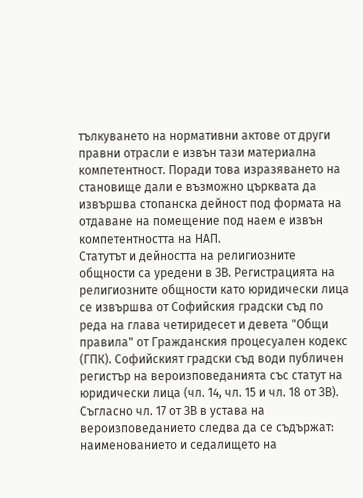тълкуването на нормативни актове от други правни отрасли е извън тази материална компетентност. Поради това изразяването на становище дали е възможно църквата да извършва стопанска дейност под формата на отдаване на помещение под наем е извън компетентността на НАП.
Статутът и дейността на религиозните общности са уредени в ЗВ. Регистрацията на религиозните общности като юридически лица се извършва от Софийския градски съд по реда на глава четиридесет и девета "Общи правила" от Гражданския процесуален кодекс (ГПК). Софийският градски съд води публичен регистър на вероизповеданията със статут на юридически лица (чл. 14, чл. 15 и чл. 18 от ЗВ).
Съгласно чл. 17 от ЗВ в устава на вероизповеданието следва да се съдържат: наименованието и седалището на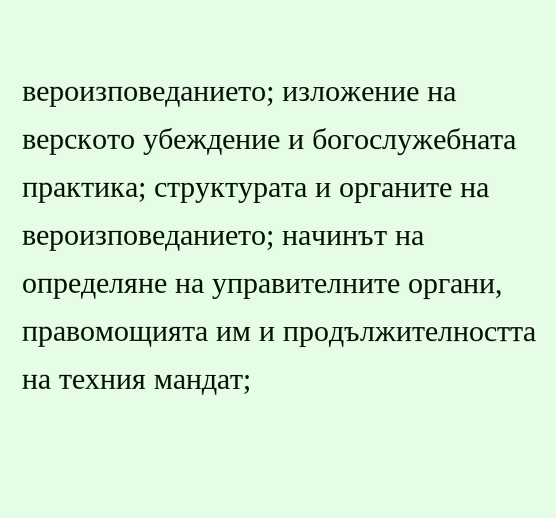вероизповеданието; изложение на верското убеждение и богослужебната практика; структурата и органите на вероизповеданието; начинът на определяне на управителните органи, правомощията им и продължителността на техния мандат;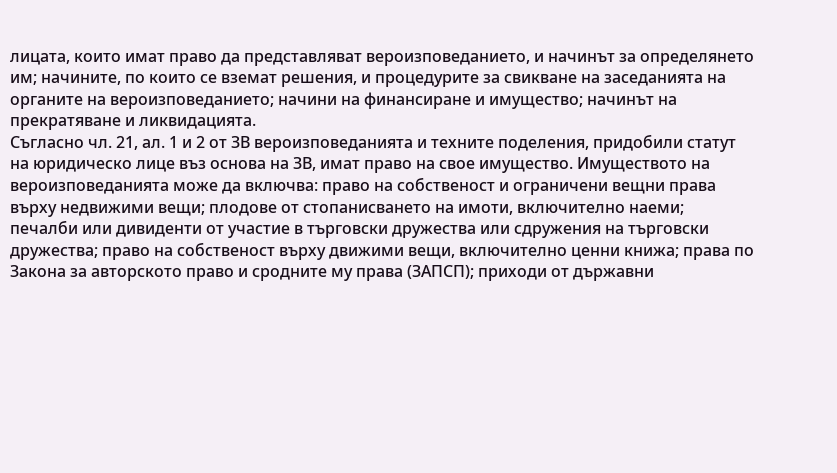лицата, които имат право да представляват вероизповеданието, и начинът за определянето им; начините, по които се вземат решения, и процедурите за свикване на заседанията на органите на вероизповеданието; начини на финансиране и имущество; начинът на прекратяване и ликвидацията.
Съгласно чл. 21, ал. 1 и 2 от ЗВ вероизповеданията и техните поделения, придобили статут на юридическо лице въз основа на ЗВ, имат право на свое имущество. Имуществото на вероизповеданията може да включва: право на собственост и ограничени вещни права върху недвижими вещи; плодове от стопанисването на имоти, включително наеми; печалби или дивиденти от участие в търговски дружества или сдружения на търговски дружества; право на собственост върху движими вещи, включително ценни книжа; права по Закона за авторското право и сродните му права (ЗАПСП); приходи от държавни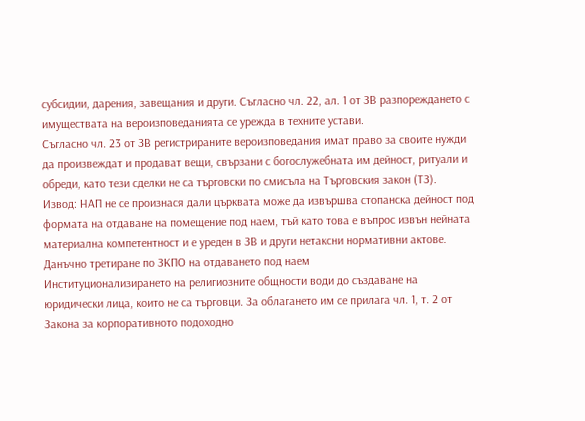субсидии, дарения, завещания и други. Съгласно чл. 22, ал. 1 от ЗВ разпореждането с имуществата на вероизповеданията се урежда в техните устави.
Съгласно чл. 23 от ЗВ регистрираните вероизповедания имат право за своите нужди да произвеждат и продават вещи, свързани с богослужебната им дейност, ритуали и обреди, като тези сделки не са търговски по смисъла на Търговския закон (ТЗ).
Извод: НАП не се произнася дали църквата може да извършва стопанска дейност под формата на отдаване на помещение под наем, тъй като това е въпрос извън нейната материална компетентност и е уреден в ЗВ и други нетаксни нормативни актове.
Данъчно третиране по ЗКПО на отдаването под наем
Институционализирането на религиозните общности води до създаване на юридически лица, които не са търговци. За облагането им се прилага чл. 1, т. 2 от Закона за корпоративното подоходно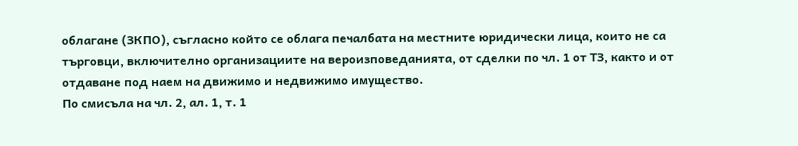облагане (ЗКПО), съгласно който се облага печалбата на местните юридически лица, които не са търговци, включително организациите на вероизповеданията, от сделки по чл. 1 от ТЗ, както и от отдаване под наем на движимо и недвижимо имущество.
По смисъла на чл. 2, ал. 1, т. 1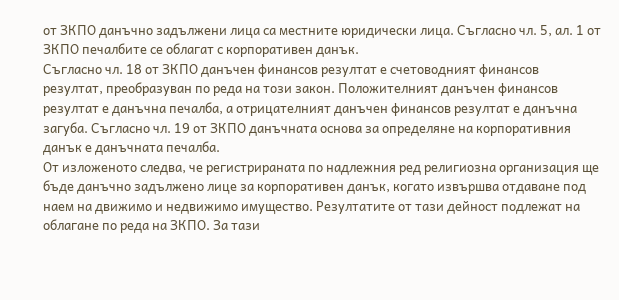от ЗКПО данъчно задължени лица са местните юридически лица. Съгласно чл. 5, ал. 1 от ЗКПО печалбите се облагат с корпоративен данък.
Съгласно чл. 18 от ЗКПО данъчен финансов резултат е счетоводният финансов резултат, преобразуван по реда на този закон. Положителният данъчен финансов резултат е данъчна печалба, а отрицателният данъчен финансов резултат е данъчна загуба. Съгласно чл. 19 от ЗКПО данъчната основа за определяне на корпоративния данък е данъчната печалба.
От изложеното следва, че регистрираната по надлежния ред религиозна организация ще бъде данъчно задължено лице за корпоративен данък, когато извършва отдаване под наем на движимо и недвижимо имущество. Резултатите от тази дейност подлежат на облагане по реда на ЗКПО. За тази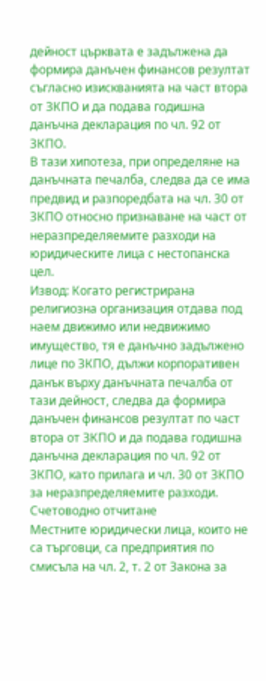дейност църквата е задължена да формира данъчен финансов резултат съгласно изискванията на част втора от ЗКПО и да подава годишна данъчна декларация по чл. 92 от ЗКПО.
В тази хипотеза, при определяне на данъчната печалба, следва да се има предвид и разпоредбата на чл. 30 от ЗКПО относно признаване на част от неразпределяемите разходи на юридическите лица с нестопанска цел.
Извод: Когато регистрирана религиозна организация отдава под наем движимо или недвижимо имущество, тя е данъчно задължено лице по ЗКПО, дължи корпоративен данък върху данъчната печалба от тази дейност, следва да формира данъчен финансов резултат по част втора от ЗКПО и да подава годишна данъчна декларация по чл. 92 от ЗКПО, като прилага и чл. 30 от ЗКПО за неразпределяемите разходи.
Счетоводно отчитане
Местните юридически лица, които не са търговци, са предприятия по смисъла на чл. 2, т. 2 от Закона за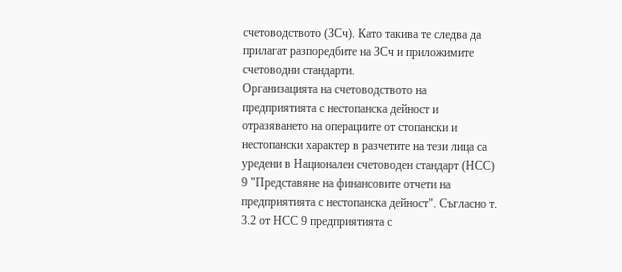счетоводството (ЗСч). Като такива те следва да прилагат разпоредбите на ЗСч и приложимите счетоводни стандарти.
Организацията на счетоводството на предприятията с нестопанска дейност и отразяването на операциите от стопански и нестопански характер в разчетите на тези лица са уредени в Национален счетоводен стандарт (НСС) 9 "Представяне на финансовите отчети на предприятията с нестопанска дейност". Съгласно т. 3.2 от НСС 9 предприятията с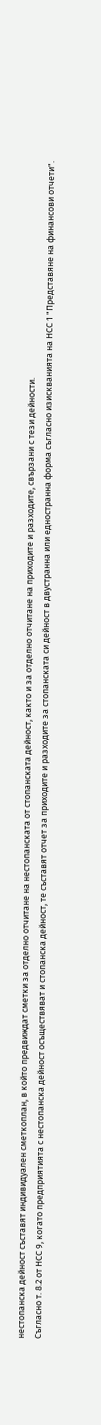нестопанска дейност съставят индивидуален сметкоплан, в който предвиждат сметки за отделно отчитане на нестопанската от стопанската дейност, както и за отделно отчитане на приходите и разходите, свързани с тези дейности.
Съгласно т. 8.2 от НСС 9, когато предприятията с нестопанска дейност осъществяват и стопанска дейност, те съставят отчет за приходите и разходите за стопанската си дейност в двустранна или едностранна форма съгласно изискванията на НСС 1 "Представяне на финансови отчети".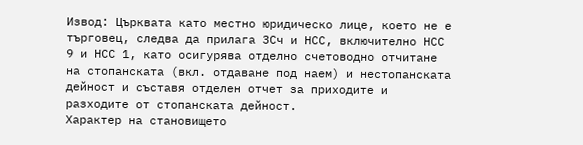Извод: Църквата като местно юридическо лице, което не е търговец, следва да прилага ЗСч и НСС, включително НСС 9 и НСС 1, като осигурява отделно счетоводно отчитане на стопанската (вкл. отдаване под наем) и нестопанската дейност и съставя отделен отчет за приходите и разходите от стопанската дейност.
Характер на становището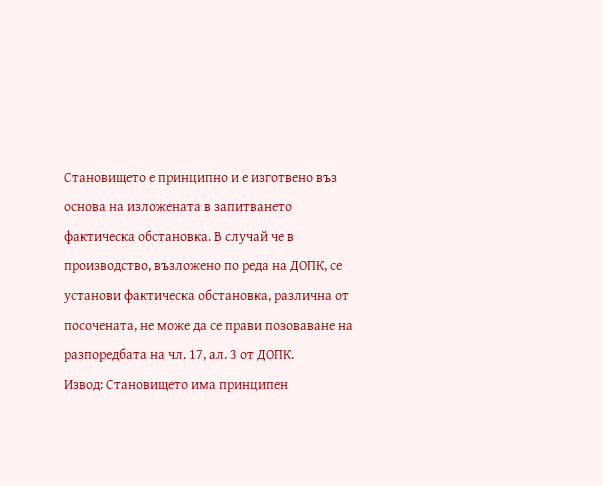Становището е принципно и е изготвено въз основа на изложената в запитването фактическа обстановка. В случай че в производство, възложено по реда на ДОПК, се установи фактическа обстановка, различна от посочената, не може да се прави позоваване на разпоредбата на чл. 17, ал. 3 от ДОПК.
Извод: Становището има принципен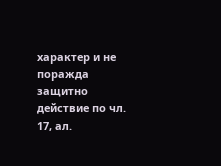характер и не поражда защитно действие по чл. 17, ал.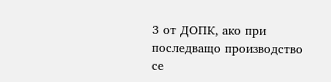3 от ДОПК, ако при последващо производство се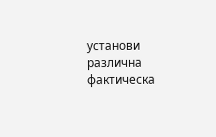установи различна фактическа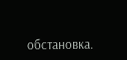обстановка.